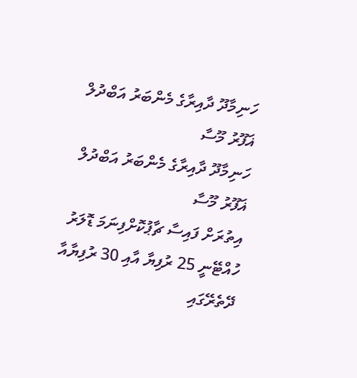ހަނިމާދޫ ދާއިރާގެ މެންބަރު އަބްދުލް ޣަފޫރު މޫސާ
ހަނިމާދޫ ދާއިރާގެ މެންބަރު އަބްދުލް ޣަފޫރު މޫސާ
އިތުރަށް ފައިސާ ޗާޕުކޮށްފިނަމަ ޑޮލަރު ހުއްޓޭނީ 25 ރުފިޔާ އާއި 30 ރުފިޔާއާ ދޭތެރޭގައި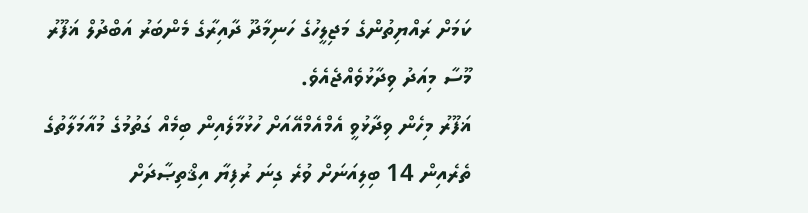ކަމަށް ރައްޔިތުންގެ މަޖިލީހުގެ ހަނިމާދޫ ދާއިރާގެ މެންބަރު އަބްދުލް ޣަފޫރު މޫސާ މިއަދު ވިދާޅުވެއްޖެއެވެ.
ޣަފޫރު މިހެން ވިދާޅުވީ އެމްއެމްއޭއަށް ހުޅުމާލެއިން ބިމެއް ގަތުމުގެ މުއާމަލާތުގެ ތެރެއިން 14 ބިލިއަނަށް ވުރެ ގިނަ ރުފިޔާ އިޤްތިޞާދަށް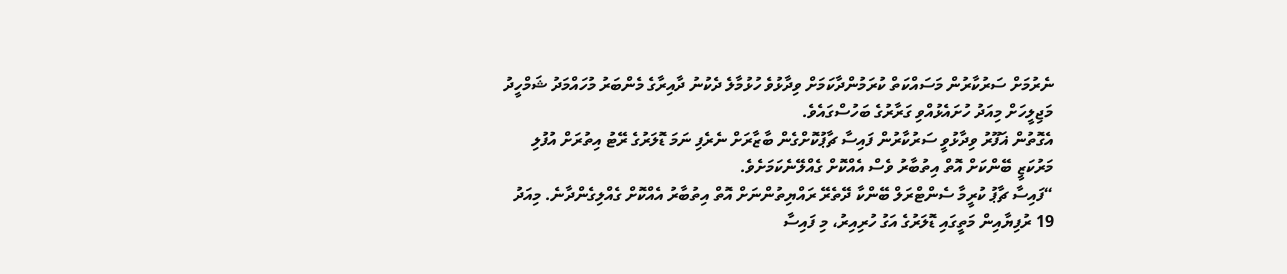ނެރުމަށް ސަރުކާރުން މަސައްކަތް ކުރަމުންދާކަމަށް ވިދާޅުވެ ހުޅުމާލެ ދެކުނު ދާއިރާގެ މެންބަރު މުހައްމަދު ޝަމްހީދު މަޖިލީހަށް މިއަދު ހުށައެޅުއްވި ގަރާރުގެ ބަހުސްގައެވެ.
އެގޮތުން ޣަފޫރު ވިދާޅުވީ ސަރުކާރުން ފައިސާ ޗާޕުކޮށްގެން ބާޒާރަށް ނެރެފި ނަމަ ޑޮލަރުގެ ރޭޓު އިތުރަށް އުފުލި މަރުކަޒީ ބޭންކަށް އޮތް އިތުބާރު ވެސް އެއްކޮށް ގެއްލޭނެކަމަށެވެ.
“ފައިސާ ޗާޕު ކުރީމާ ސެންޓްރަލް ބޭންކާ ދޭތެރޭ ރައްޔިތުންނަށް އޮތް އިތުބާރު އެއްކޮށް ގެއްލިގެންދާނެ. މިއަދު 19 ރުފިޔާއިން މަތީގައި ޑޮލަރުގެ އަގު ހުރިއިރު، މި ފައިސާ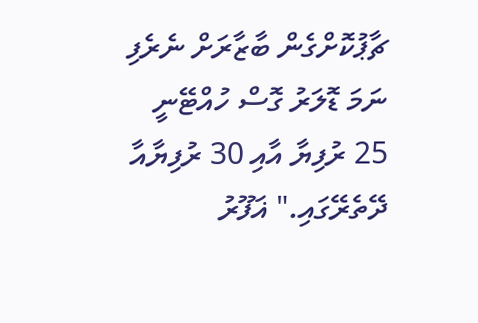ޗާޕުކޮށްގެން ބާޒާރަށް ނެރެފި ނަމަ ޑޮލަރު ގޮސް ހުއްޓޭނީ 25 ރުފިޔާ އާއި 30 ރުފިޔާއާ ދޭތެރޭގައި." ޣަފޫރު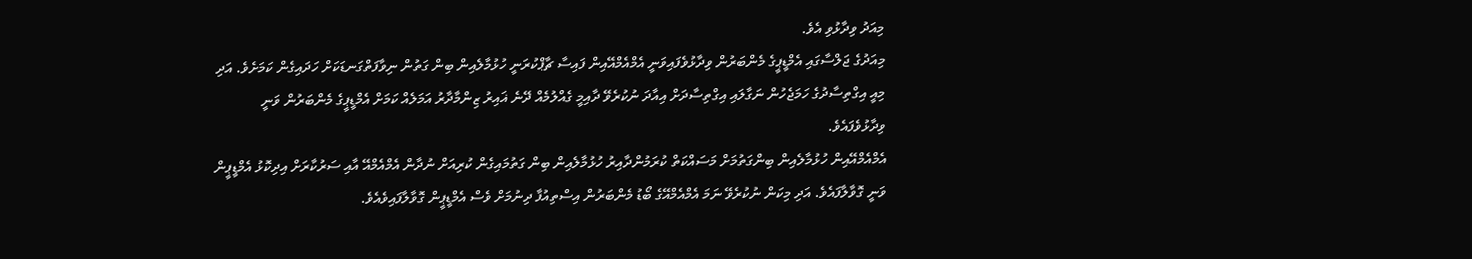މިއަދު ވިދާޅުވި އެވެ.
މިއަދުގެ ޖަލްސާގައި އެމްޑީޕީގެ މެންބަރުން ވިދާޅުވެފައިވަނީ އެމްއެމްއޭއިން ފައިސާ ޗާޕްކުރަނީ ހުޅުމާލެއިން ބިން ގަތުން ނިވާފަތްގަނޑަކަށް ހަދައިގެން ކަމަށެވެ. އަދި މިއީ އިގްތިސާދުގެ ހަމަޖެހުން ނަގާލައި އިގްތިސާދަށް އިއާދަ ނުކުރެވޭ ދާއިމީ ގެއްލުމެއް ދޭނެ ޣައިރު ޒިންމާދާރު އަމަލެއް ކަމަށް އެމްޑީޕީގެ މެންބަރުން ވަނީ ވިދާޅުވެފައެވެ.
އެމްއެމްއޭއިން ހުޅުމާލެއިން ބިންގަތުމަށް މަސައްކަތް ކުރަމުންދާއިރު ހުޅުމާލެއިން ބިން ގަތުމައިގެން ކުރިއަށް ނުދާން އެމްއެމްއޭ އާއި ސަރުކާރަށް އިދިކޮޅު އެމްޑީޕީން ވަނީ ގޮވާލާފައެވެ. އަދި މިކަން ނުކުރެވޭ ނަމަ އެމްއެމްއޭގެ ބޯޑު މެންބަރުން އިސްތިއުފާ ދިނުމަށް ވެސް އެމްޑީޕީން ގޮވާލާފައިވެއެވެ.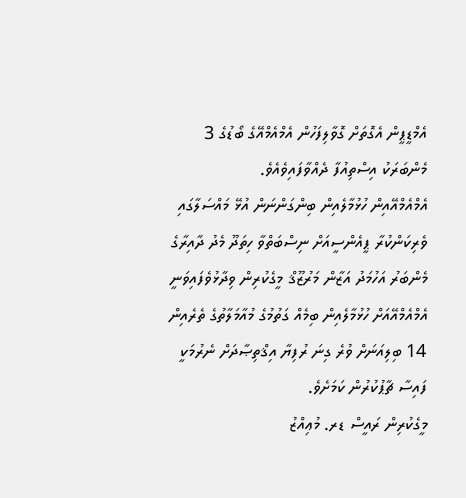އެމްޑީޕީން އެގޮތަށް ގޮވާލިފަހުން އެމްއެމްއޭގެ ބޯޑުގެ 3 މެންބަރަކު އިސްތިއުފާ ދެއްވާފައިވެއެވެ.
އެމްއެމްއޭއިން ހުޅުމާލެއިން ބިންގަންނަން އުޅޭ މައްސަލާގައި ވެރިކަންކުރާ ޕީއެންސީއަށް ނިސްބަތްވާ ހިތަދޫ މެދު ދާއިރާގެ މެންބަރު އަހުމަދު އަޒާން މަރުޒޫޤް މީގެކުރިން ވިދާޅުވެފައިވަނީ އެމްއެމްއޭއަށް ހުޅުމާލެއިން ބިމެއް ގަތުމުގެ މުއާމަލާތުގެ ތެރެއިން 14 ބިލިއަނަށް ވުރެ ގިނަ ރުފިޔާ އިޤްތިޞާދަށް ނެރުމަކީ ފައިސާ ޗާޕުކުރުން ކަމަށެވެ.
މީގެކުރިން ރައީސް ޑރ. މުޢިއްޒު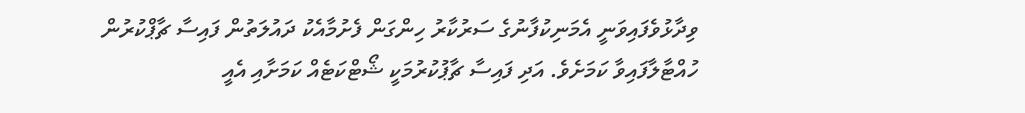ވިދާޅުވެފައިވަނީ އެމަނިކުފާނުގެ ސަރުކާރު ހިންގަން ފެށުމާއެކު ދައުލަތުން ފައިސާ ޗާޕްކުރުން ހުއްޓާލާފައިވާ ކަމަށެވެ. އަދި ފައިސާ ޗާޕުކުރުމަކީ ޝޯޓްކަޓެއް ކަމަށާއި އެއީ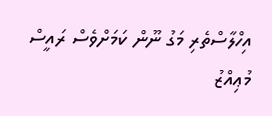އިހްލާސްތެރި މަގު ނޫން ކަމަށްވެސް ރައީސް މުޢިއްޒު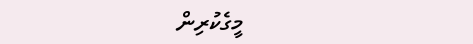މީގެކުރިން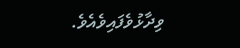ވިދާޅުވެފައިވެއެވެ.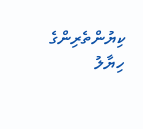ކިޔުންތެރިންގެ ހިޔާލު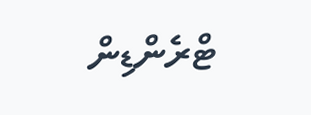ޓްރެންޑިން